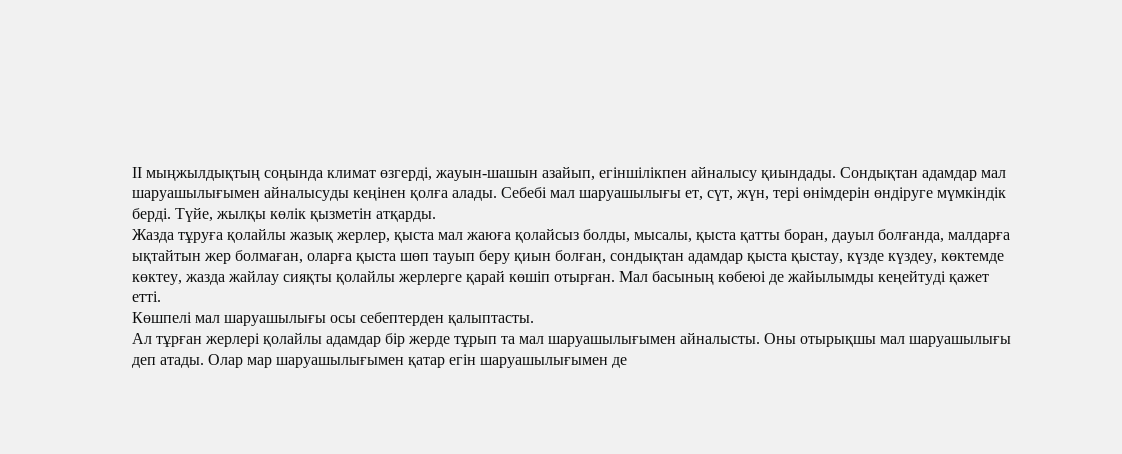ІІ мыңжылдықтың соңында климат өзгерді, жауын-шашын азайып, егіншілікпен айналысу қиындады. Сондықтан адамдар мал шаруашылығымен айналысуды кеңінен қолға алады. Себебі мал шаруашылығы ет, сүт, жүн, тері өнімдерін өндіруге мүмкіндік берді. Түйе, жылқы көлік қызметін атқарды.
Жазда тұруға қолайлы жазық жерлер, қыста мал жаюға қолайсыз болды, мысалы, қыста қатты боран, дауыл болғанда, малдарға ықтайтын жер болмаған, оларға қыста шөп тауып беру қиын болған, сондықтан адамдар қыста қыстау, күзде күздеу, көктемде көктеу, жазда жайлау сияқты қолайлы жерлерге қарай көшіп отырған. Мал басының көбеюі де жайылымды кеңейтуді қажет етті.
Көшпелі мал шаруашылығы осы себептерден қалыптасты.
Ал тұрған жерлері қолайлы адамдар бір жерде тұрып та мал шаруашылығымен айналысты. Оны отырықшы мал шаруашылығы деп атады. Олар мар шаруашылығымен қатар егін шаруашылығымен де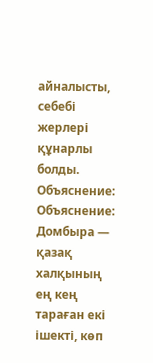айналысты, себебі жерлері құнарлы болды.
Объяснение:
Объяснение:
Домбыра — қазақ халқының ең кең тараған екі ішекті, көп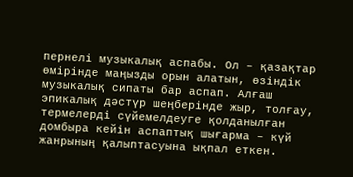пернелі музыкалық аспабы. Ол – қазақтар өмірінде маңызды орын алатын, өзіндік музыкалық сипаты бар аспап. Алғаш эпикалық дәстүр шеңберінде жыр, толғау, термелерді сүйемелдеуге қолданылған домбыра кейін аспаптық шығарма – күй жанрының қалыптасуына ықпал еткен.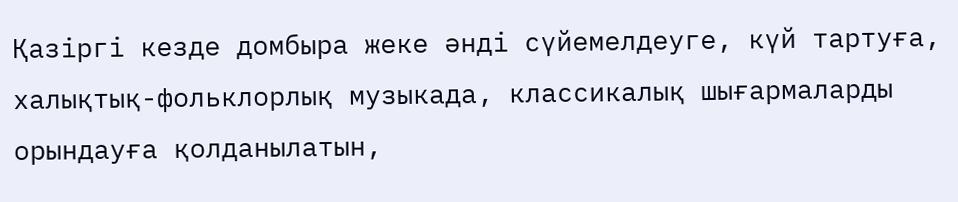Қазіргі кезде домбыра жеке әнді сүйемелдеуге, күй тартуға, халықтық-фольклорлық музыкада, классикалық шығармаларды орындауға қолданылатын,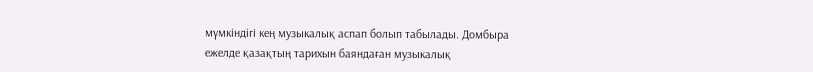мүмкіндігі кең музыкалық аспап болып табылады. Домбыра ежелде қазақтың тарихын баяндаған музыкалық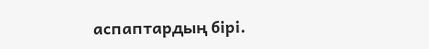аспаптардың бірі.